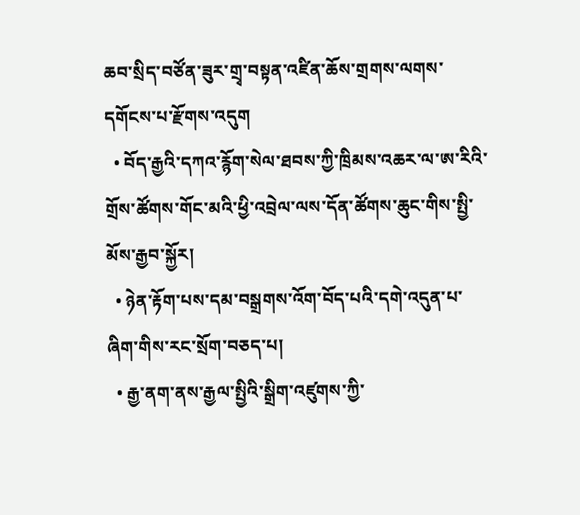ཆབ་སྲིད་བཙོན་ཟུར་གྲྭ་བསྟན་འཛིན་ཆོས་གྲགས་ལགས་དགོངས་པ་རྫོགས་འདུག
  • བོད་རྒྱའི་དཀའ་རྙོག་སེལ་ཐབས་ཀྱི་ཁྲིམས་འཆར་ལ་ཨ་རིའི་གྲོས་ཚོགས་གོང་མའི་ཕྱི་འབྲེལ་ལས་དོན་ཚོགས་ཆུང་གིས་སྤྱི་མོས་རྒྱབ་སྐྱོར།
  • ཉེན་རྟོག་པས་དམ་བསྒྲགས་འོག་བོད་པའི་དགེ་འདུན་པ་ཞིག་གིས་རང་སྲོག་བཅད་པ།
  • རྒྱ་ནག་ནས་རྒྱལ་སྤྱིའི་སྒྲིག་འཛུགས་ཀྱི་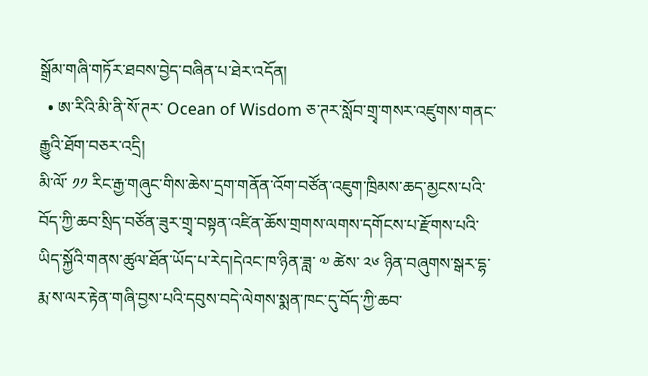སྒྲོམ་གཞི་གཏོར་ཐབས་བྱེད་བཞིན་པ་ཐེར་འདོན།
  • ཨ་རིའི་མི་ནི་སོ་ཊར་ Ocean of Wisdom ཅ་ཊར་སློབ་གྲྭ་གསར་འཛུགས་གནང་རྒྱུའི་ཐོག་བཅར་འདྲི།
མི་ལོ་ ༡༡ རིང་རྒྱ་གཞུང་གིས་ཆེས་དྲག་གནོན་འོག་བཙོན་འཇུག་ཁྲིམས་ཆད་མྱངས་པའི་བོད་ཀྱི་ཆབ་སྲིད་བཙོན་ཟུར་གྲྭ་བསྟན་འཛིན་ཆོས་གྲགས་ལགས་དགོངས་པ་རྫོགས་པའི་ཡིད་སྐྱོའི་གནས་ཚུལ་ཐོན་ཡོད་པ་རེད།དེའང་ཁ་ཉིན་ཟླ་ ༧ ཚེས་ ༢༦ ཉིན་བཞུགས་སྒར་དྷ་རྨ་ས་ལར་རྟེན་གཞི་བྱས་པའི་དབུས་བདེ་ལེགས་སྨན་ཁང་དུ་བོད་ཀྱི་ཆབ་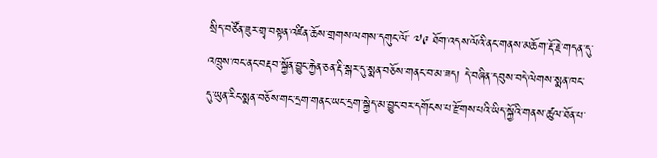སྲིད་བཙོན་ཟུར་གྲྭ་བསྟན་འཛིན་ཆོས་གྲགས་ལགས་དགུང་ལོ་ ༧༩ ཐོག་འདས་ལོའི་ནང་གནས་མཆོག་རྡོ་རྗེ་གདན་དུ་འཁྲུས་ཁང་ནང་བརྡབ་སྐྱོན་བྱུང་རྐྱེན་ཅན་རྡི་སྒར་དུ་སྨན་བཅོས་གནང་བ་མ་ཟད། དེ་བཞིན་དབུས་བདེ་ལེགས་སྨན་ཁང་དུ་ཡུན་རིང་སྨན་བཅོས་གང་དྲག་གནང་ཡང་དྲག་སྐྱེད་མ་བྱུང་བར་དགོངས་པ་རྫོགས་པའི་ཡིད་སྐྱོའི་གནས་ཚུལ་ཐོན་པ་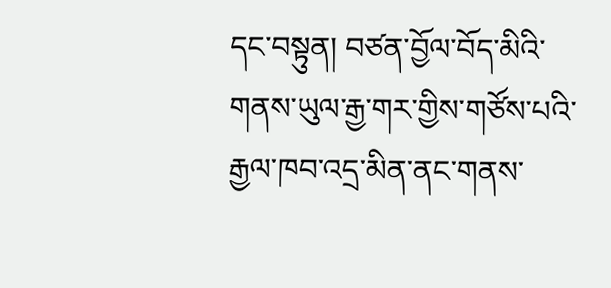དང་བསྟུན། བཙན་བྱོལ་བོད་མིའི་གནས་ཡུལ་རྒྱ་གར་གྱིས་གཙོས་པའི་རྒྱལ་ཁབ་འདྲ་མིན་ནང་གནས་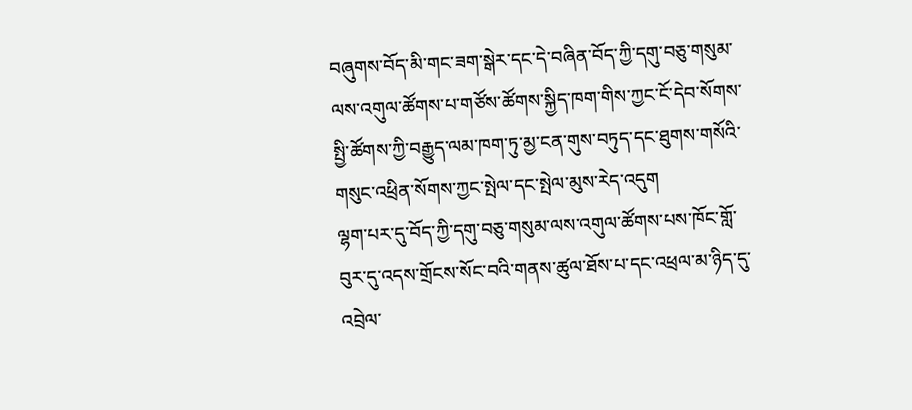བཞུགས་བོད་མི་གང་ཟག་སྒེར་དང་དེ་བཞིན་བོད་ཀྱི་དགུ་བཅུ་གསུམ་ལས་འགུལ་ཚོགས་པ་གཙོས་ཚོགས་སྐྱིད་ཁག་གིས་ཀྱང་ངོ་དེབ་སོགས་སྤྱི་ཚོགས་ཀྱི་བརྒྱུད་ལམ་ཁག་ཏུ་མྱ་ངན་གུས་བཏུད་དང་ཐུགས་གསོའི་གསུང་འཕྲིན་སོགས་ཀྱང་སྤེལ་དང་སྤེལ་མུས་རེད་འདུག
ལྷག་པར་དུ་བོད་ཀྱི་དགུ་བཅུ་གསུམ་ལས་འགུལ་ཚོགས་པས་ཁོང་གློ་བུར་དུ་འདས་གྲོངས་སོང་བའི་གནས་ཚུལ་ཐོས་པ་དང་འཕྲལ་མ་ཉིད་དུ་འབྲེལ་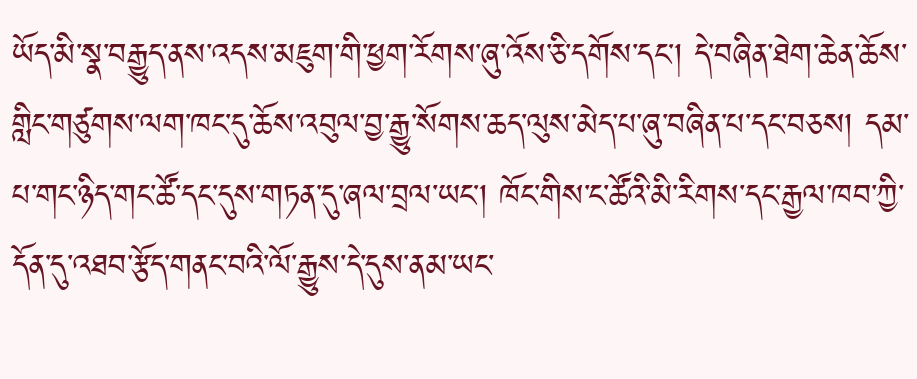ཡོད་མི་སྣ་བརྒྱུད་ནས་འདས་མཇུག་གི་ཕྱག་རོགས་ཞུ་འོས་ཅི་དགོས་དང། དེ་བཞིན་ཐེག་ཆེན་ཆོས་གླིང་གཙུགས་ལག་ཁང་དུ་ཆོས་འབུལ་བྱ་རྒྱུ་སོགས་ཆད་ལུས་མེད་པ་ཞུ་བཞིན་པ་དང་བཅས། དམ་པ་གང་ཉིད་གང་ཚོ་དང་དུས་གཏན་དུ་ཞལ་བྲལ་ཡང། ཁོང་གིས་ང་ཚོའི་མི་རིགས་དང་རྒྱལ་ཁབ་ཀྱི་དོན་དུ་འཐབ་རྩོད་གནང་བའི་ལོ་རྒྱུས་དེ་དུས་ནམ་ཡང་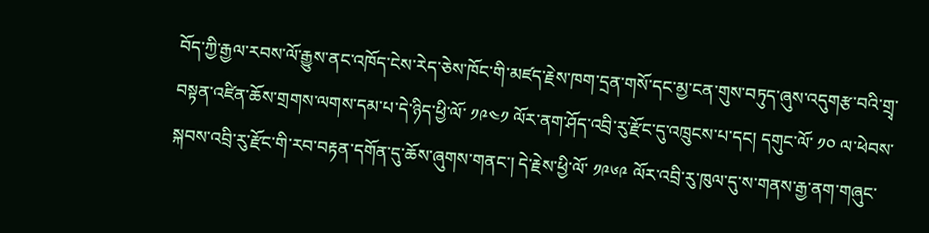བོད་ཀྱི་རྒྱལ་རབས་ལོ་རྒྱུས་ནང་འཁོད་ངེས་རེད་ཅེས་ཁོང་གི་མཛད་རྗེས་ཁག་དྲན་གསོ་དང་མྱ་ངན་གུས་བཏུད་ཞུས་འདུགརྩ་བའི་གྲྭ་བསྟན་འཛིན་ཆོས་གྲགས་ལགས་དམ་པ་དེ་ཉིད་ཕྱི་ལོ་ ༡༩༤༡ ལོར་ནག་ཤོད་འབྲི་རུ་རྫོང་དུ་འཁྲུངས་པ་དང། དགུང་ལོ་ ༡༠ ལ་ཕེབས་སྐབས་འབྲི་རུ་རྫོང་གི་རབ་བརྟན་དགོན་དུ་ཆོས་ཞུགས་གནང་། དེ་རྗེས་ཕྱི་ལོ་ ༡༩༦༩ ལོར་འབྲི་རུ་ཁུལ་དུ་ས་གནས་རྒྱ་ནག་གཞུང་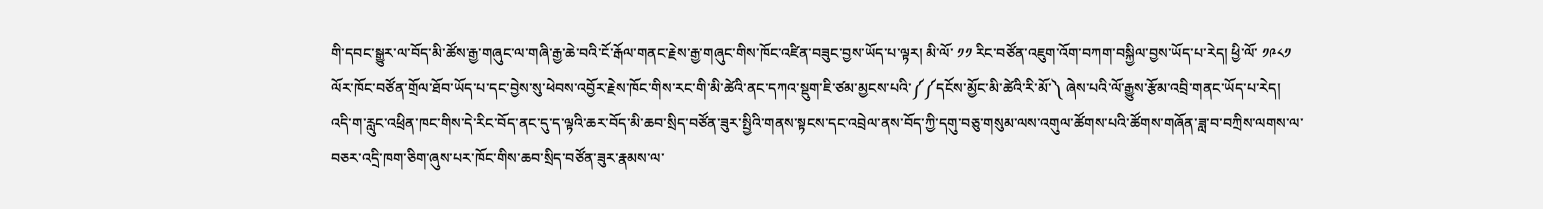གི་དབང་སྒྱུར་ལ་བོད་མི་ཚོས་རྒྱ་གཞུང་ལ་གཞི་རྒྱ་ཆེ་བའི་ངོ་རྒོལ་གནང་རྗེས་རྒྱ་གཞུང་གིས་ཁོང་འཛིན་བཟུང་བྱས་ཡོད་པ་ལྟར། མི་ལོ་ ༡༡ རིང་བཙོན་འཇུག་འོག་བཀག་བསྐྱིལ་བྱས་ཡོད་པ་རེད། ཕྱི་ལོ་ ༡༩༨༡ ལོར་ཁོང་བཙོན་གྲོལ་ཐོབ་ཡོད་པ་དང་བྱེས་སུ་ཕེབས་འབྱོར་རྗེས་ཁོང་གིས་རང་གི་མི་ཚེའི་ནང་དཀའ་སྡུག་ཇི་ཙམ་མྱངས་པའི་༼༼དངོས་མྱོང་མི་ཚེའི་རི་མོ་༽ ཞེས་པའི་ལོ་རྒྱུས་རྩོམ་འབྲི་གནང་ཡོད་པ་རེད།
འདི་ག་རླུང་འཕྲིན་ཁང་གིས་དེ་རིང་བོད་ནང་དུ་ད་ལྟའི་ཆར་བོད་མི་ཆབ་སྲིད་བཙོན་ཟུར་སྤྱིའི་གནས་སྟངས་དང་འབྲེལ་ནས་བོད་ཀྱི་དགུ་བཅུ་གསུམ་ལས་འགུལ་ཚོགས་པའི་ཚོགས་གཞོན་ཟླ་བ་བཀྲིས་ལགས་ལ་བཅར་འདྲི་ཁག་ཅིག་ཞུས་པར་ཁོང་གིས་ཆབ་སྲིད་བཙོན་ཟུར་རྣམས་ལ་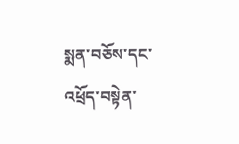སྨན་བཅོས་དང་འཕྲོད་བསྟེན་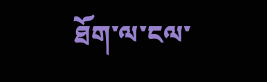ཐོག་ལ་ངལ་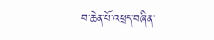བ་ཆེན་པོ་འཕྲད་བཞིན་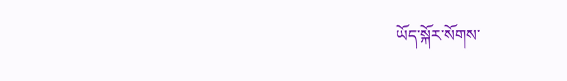ཡོད་སྐོར་སོགས་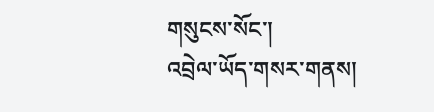གསུངས་སོང་།
འབྲེལ་ཡོད་གསར་གནས།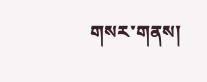གསར་གནས།